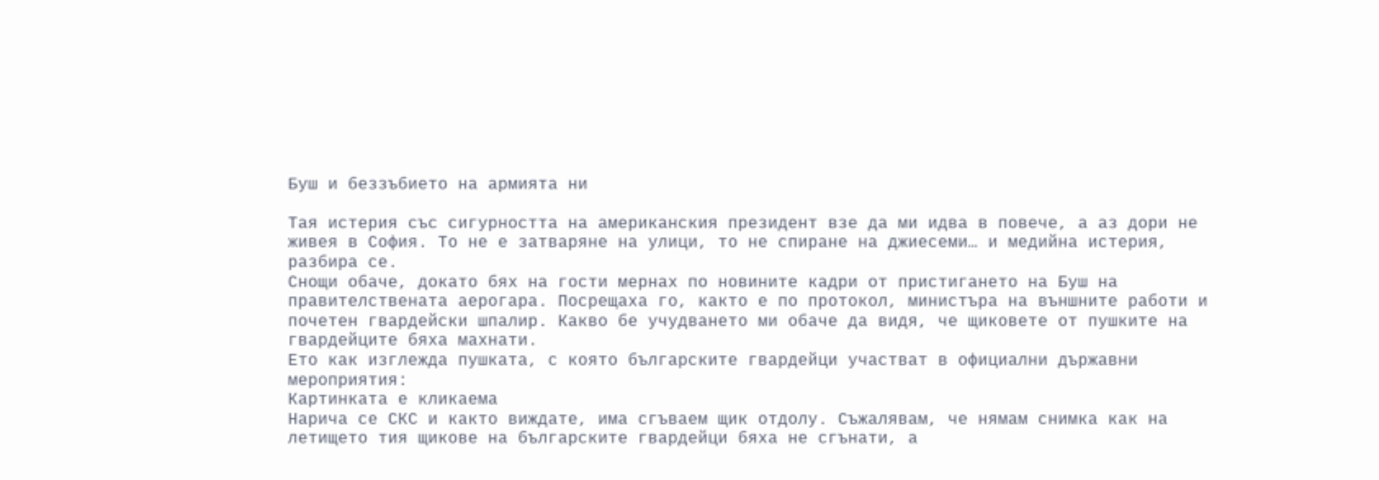Буш и беззъбието на армията ни

Тая истерия със сигурността на американския президент взе да ми идва в повече, а аз дори не живея в София. То не е затваряне на улици, то не спиране на джиесеми… и медийна истерия, разбира се.
Снощи обаче, докато бях на гости мернах по новините кадри от пристигането на Буш на правителствената аерогара. Посрещаха го, както е по протокол, министъра на външните работи и почетен гвардейски шпалир. Какво бе учудването ми обаче да видя, че щиковете от пушките на гвардейците бяха махнати.
Ето как изглежда пушката, с която българските гвардейци участват в официални държавни мероприятия:
Картинката е кликаема
Нарича се СКС и както виждате, има сгъваем щик отдолу. Съжалявам, че нямам снимка как на летището тия щикове на българските гвардейци бяха не сгънати, а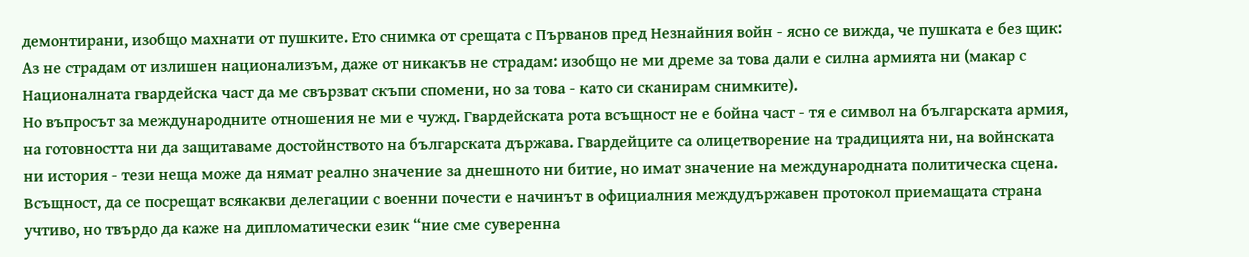демонтирани, изобщо махнати от пушките. Ето снимка от срещата с Първанов пред Незнайния войн - ясно се вижда, че пушката е без щик:
Аз не страдам от излишен национализъм, даже от никакъв не страдам: изобщо не ми дреме за това дали е силна армията ни (макар с Националната гвардейска част да ме свързват скъпи спомени, но за това - като си сканирам снимките).
Но въпросът за международните отношения не ми е чужд. Гвардейската рота всъщност не е бойна част - тя е символ на българската армия, на готовността ни да защитаваме достойнството на българската държава. Гвардейците са олицетворение на традицията ни, на войнската ни история - тези неща може да нямат реално значение за днешното ни битие, но имат значение на международната политическа сцена. Всъщност, да се посрещат всякакви делегации с военни почести е начинът в официалния междудържавен протокол приемащата страна учтиво, но твърдо да каже на дипломатически език “ние сме суверенна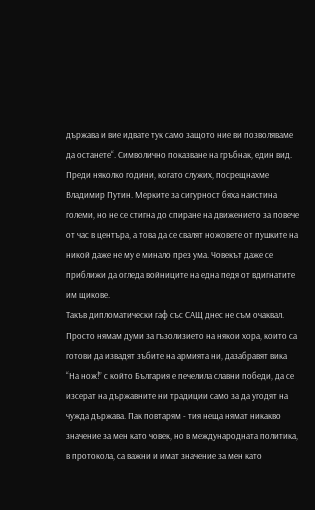държава и вие идвате тук само защото ние ви позволяваме да останете“. Символично показване на гръбнак, един вид.
Преди няколко години, когато служих, посрещнахме Владимир Путин. Мерките за сигурност бяха наистина големи, но не се стигна до спиране на движението за повече от час в центъра, а това да се свалят ножовете от пушките на никой даже не му е минало през ума. Човекът даже се приближи да огледа войниците на една педя от вдигнатите им щикове.
Такъв дипломатически гаф със САЩ днес не съм очаквал. Просто нямам думи за гъзолизието на някои хора, които са готови да извадят зъбите на армията ни, дазабравят вика “На нож!” с който България е печелила славни победи, да се изсерат на държавните ни традиции само за да угодят на чужда държава. Пак повтарям - тия неща нямат никакво значение за мен като човек, но в международната политика, в протокола, са важни и имат значение за мен като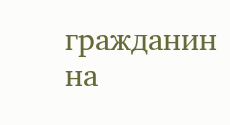гражданин на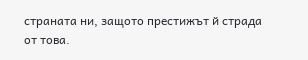страната ни, защото престижът й страда от това.